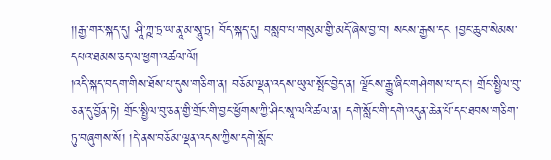།།རྒྱ་གར་སྐད་དུ། ཤཱི་ཀྵ་ཏྲ་ཡ་ནཱ་མ་སཱུ་ཏྲ། བོད་སྐད་དུ། བསླབ་པ་གསུམ་གྱི་མདོ་ཞེས་བྱ་བ། སངས་རྒྱས་དང །བྱང་ཆུབ་སེམས་དཔའ་ཐམས་ཅད་ལ་ཕྱག་འཚལ་ལོ།
།འདི་སྐད་བདག་གིས་ཐོས་པ་དུས་གཅིག་ན། བཅོམ་ལྡན་འདས་ཡུལ་སྤོང་བྱེད་ན། ལྗོངས་རྒྱུ་ཞིང་གཤེགས་པ་དང། གྲོང་སྤྱིལ་བུ་ཅན་དུ་བྱོན་ཏེ། གྲོང་སྤྱིལ་བུ་ཅན་གྱི་གྲོང་གི་བྱང་ཕྱོགས་ཀྱི་ཤིང་སཱ་ལའི་ཚལ་ན། དགེ་སློང་གི་དགེ་འདུན་ཆེན་པོ་དང་ཐབས་གཅིག་ཏུ་བཞུགས་སོ། །དེ་ནས་བཅོམ་ལྡན་འདས་ཀྱིས་དགེ་སློང་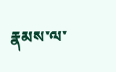རྣམས་ལ་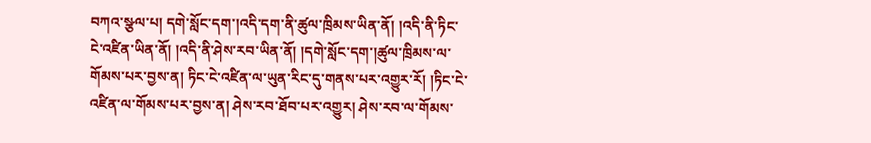བཀའ་སྩལ་པ། དགེ་སློང་དག་།འདི་དག་ནི་ཚུལ་ཁྲིམས་ཡིན་ནོ། །འདི་ནི་ཏིང་ངེ་འཛིན་ཡིན་ནོ། །འདི་ནི་ཤེས་རབ་ཡིན་ནོ། །དགེ་སློང་དག་།ཚུལ་ཁྲིམས་ལ་གོམས་པར་བྱས་ན། ཏིང་ངེ་འཛིན་ལ་ཡུན་རིང་དུ་གནས་པར་འགྱུར་རོ། །ཏིང་ངེ་འཛིན་ལ་གོམས་པར་བྱས་ན། ཤེས་རབ་ཐོབ་པར་འགྱུར། ཤེས་རབ་ལ་གོམས་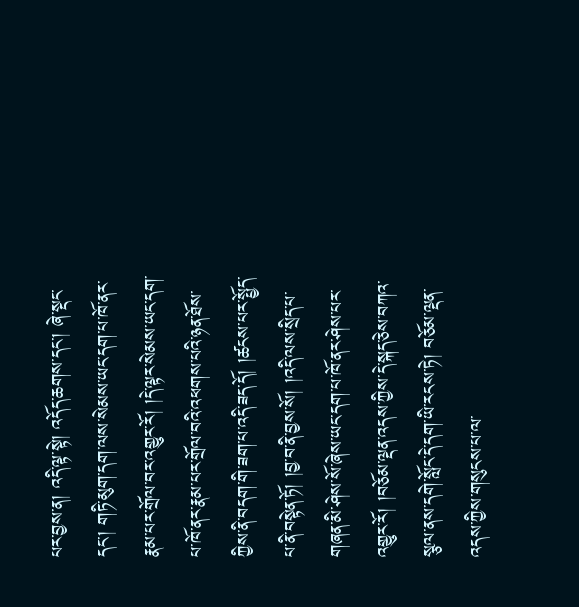པར་བྱས་ན། འདི་ལྟ་སྟེ། འདོད་ཆགས་དང་། ཞེ་སྡང་དང་། གཏི་མུག་དག་ལས་སེམས་ཡང་དག་པ་ཁོ་ནར་རྣམ་པར་གྲོལ་བར་འགྱུར་རོ། །དེ་ལྟར་སེམས་ཡང་དག་པ་ཁོ་ནར་རྣམ་པར་གྲོལ་བའི་འཕགས་པའི་ཉན་ཐོས་ཀྱིས་ནི་བདག་གི་ཟག་པ་འདི་ཟད་དོ། །ཚངས་པར་སྤྱོད་པ་ནི་བསྟེན་ཏོ། །བྱ་བ་ནི་བྱས་སོ། །འདི་ལས་སྲིད་པ་གཞན་མི་ཤེས་སོ་ཞེས་ཡང་དག་པ་ཁོ་ནར་ཤེས་པར་འགྱུར་རོ། །བཅོམ་ལྡན་འདས་ཀྱིས་དེ་སྐད་ཅེས་བཀའ་སྩལ་ནས་དགེ་སློང་དེ་དག་ཡི་རངས་ཏེ། བཅོམ་ལྡན་འདས་ཀྱིས་གསུངས་པ་ལ་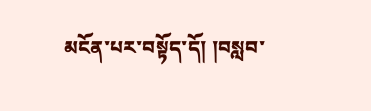མངོན་པར་བསྟོད་དོ། །བསླབ་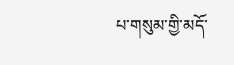པ་གསུམ་གྱི་མདོ་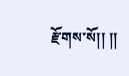རྫོགས་སོ།། །།